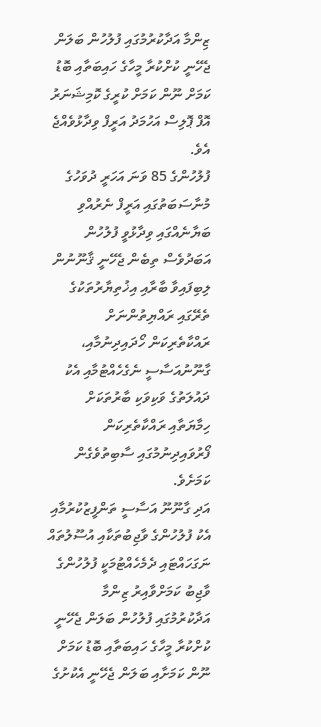ޒިންމާ އަދާކުރުމުގައި ފުލުހުން ބަލަން ޖެހޭނީ ކުށްކުރާ މީހާގެ ހައިބަތާއި ބޮޑު ކަމަށް ނޫން ކަމަށް ކުރީގެ ކޮމިޝަނަރު އޮފް ޕޮލިސް އަހުމަދު އަރީފް ވިދާޅުވެއްޖެ އެވެ.
ފުލުހުންގެ 85 ވަނަ އަހަރީ ދުވަހުގެ މުނާސަބަތުގައި އަރީފް ނެރުއްވި ބަޔާނެއްގައި ވިދާޅުވީ ފުލުހުން އަބަދުވެސް ތިބެން ޖެހޭނީ ޤާނޫނުން ލިބިފައިވާ ބާރާއި އިޚުތިޔާރުތަކުގެ ތެރޭގައި ރައްޔިތުންނަށް ރައްކާތެރިކަން ހޯދައިދިނުމާއި، ގާނޫނުއަސާސީ ނެގެހެއްޓުމާއި އެކު ދައުލަތުގެ ވަކިވަކި ބާރުތަކަށް ހިމާޔަތާއި ރައްކާތެރިކަން ފޯރުވައިދިނުމުގައި ސާބިތުވެގެން ކަމަށެވެ.
އަދި ގާނޫނޫ އަސާސީ ތަންފީޒުކުރުމާއި އެކު ފުލުހުންގެ ވާޖިބުތަކާއި އުސޫލުތައް ނަގަހައްޓައި ދެމެހެއްޓުމަކީ ފުލުހުންގެ ވާޖިބު ކަމަށްވާއިރު ޒިންމާ އަދާކުރުމުގައި ފުލުހުން ބަލަން ޖެހޭނީ ކުށްކުރާ މީހާގެ ހައިބަތާއި ބޮޑު ކަމަށް ނޫން ކަމަށާއި ބަލަން ޖެހޭނީ އެކުށުގެ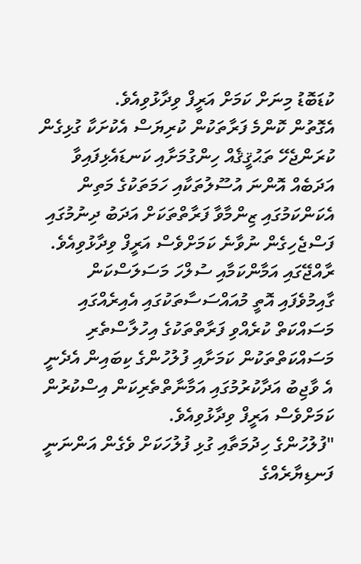ކުޑަބޮޑު މިނަށް ކަމަށް އަރީފް ވިދާޅުވިއެވެ.
އެގޮތުން ކޮންމެ ފަރާތަކުން ކުރިޔަސް އެކުށަކާ ގުޅިގެން ކުރަންޖެހޭ ތަޙުޤީޤެއް ހިންގުމަށާއި ކަނޑައެޅިފައިވާ އަދަބެއް އޮންނަ އުސޫލުތަކާއި ހަމަތަކުގެ މަތިން އެކަންކަމުގައި ޒިންމާވާ ފަރާތްތަކަށް އަދަބު ދިނުމުގައި ފަސްޖެހިގެން ނުވާނެ ކަމަށްވެސް އަރީފް ވިދާޅުވިއެވެ.
ރާއްޖޭގައި އަމާންކަމާއި ސުލްހަ މަސަލަސްކަން ގާއިމުވެފައި އޮތީ މުއައްސަސާތަކުގައި އެއިރެއްގައި މަސައްކަތް ކުރެއްވި ފަރާތްތަކުގެ އިހުލާސްތެރި މަސައްކަތްތަކުން ކަމަށާއި ފުލުހުންގެ ކިބައިން އެދެނީ އެ ވާޖިބު އަދާކުރުމުގައި އަމާނާތްތެރިކަން އިސްކުރުން ކަމަށްވެސް އަރީފް ވިދާޅުވިއެވެ.
"ފުލުހުންގެ ހިދުމަތާއި ގުޅި ފުލުހަކަށް ވެގެން އަންނަނީ ފަނޑިޔާރެއްގެ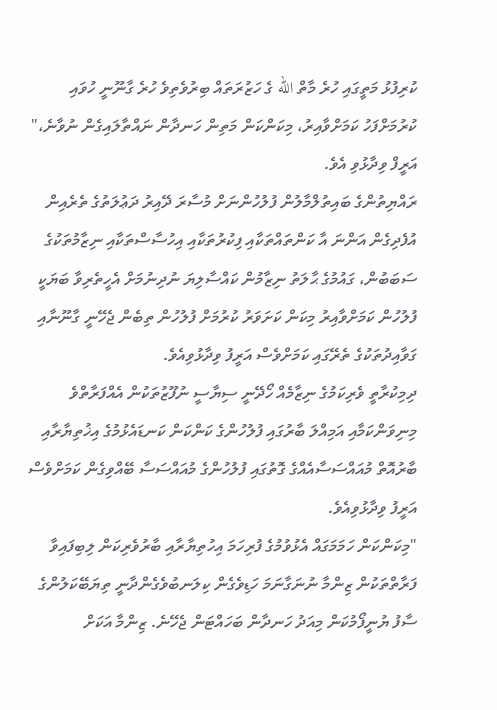ކުރިފުޅު މަތީގައި ހުރެ މާތް الله ގެ ހަޒުރަތައް ބިރުވެތިވެ ހުރެ ގާނޫނީ ހުވައި ކުރުމަށްފަހު ކަމަށްވާއިރު، މިކަންކަން މަތިން ހަނދާން ނައްތާލައިގެން ނުވާނެ،" އަރީފް ވިދާޅުވި އެވެ.
ރައްޔިތުންގެ ބައިތުލްމާލުން ފުލުހުންނަށް މުސާރަ ދޭއިރު ދަޢުލަތުގެ ތެރެއިން އުފެދިގެން އަންނަ އާ ކަންތައްތަކާއި ފިކުރުތަކާއި އިހުސާސްތަކާއި ނިޒާމުތަކުގެ ސަބަބުން، ގައުމުގެ ޙާލަތު ނިޒާމުން ކައްސާލިޔަ ނުދިނުމަށް އެހީތެރިވާ ބަޔަކީ ފުލުހުން ކަމަށްވާއިރު މިކަން ކަށަވަރު ކުރުމަށް ފުލުހުން ތިބެން ޖެހޭނީ ގާނޫނާއި ގަވާއިދުތަކުގެ ތެރޭގައި ކަމަށްވެސް އަރީފު ވިދާޅުވިއެވެ.
ދިމިކުރާތީ ވެރިކަމުގެ ނިޒާމެއް ހޯދޭނީ ސިޔާސީ ނުފޫޒުތަކުން އެއްފަރާތްވެ މިނިވަންކަމާއި އަމިއްލަ ބާރުގައި ފުލުހުންގެ ކަންކަން ކަނޑައެޅުމުގެ އިޚުތިޔާރާއި ބާރުއޮތް މުއައްސަސާއެއްގެ ގޮތުގައި ފުލުހުންގެ މުއައްސަސާ ބޭއްވިގެން ކަމަށްވެސް އަރީފު ވިދާޅުވިއެވެ.
"މިކަންކަން ހަމަމަގައް އެޅުވުމުގެ ފުރިހަމަ އިހުތިޔާރާއި ބާރުވެރިކަން ލިބިފައިވާ ފަރާތްތަކުން ޒިންމާ ނުނަގާނަމަ ހަޑިވެގެން ކިލަނބުވެގެންދާނީ ތިޔަބޭކަލުންގެ ސާފު ޔުނީފޯމުކަން މިއަދު ހަނދާން ބަހައްޓަން ޖެހޭނެ. ޒިންމާ އަކަށް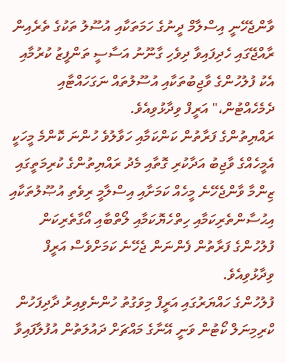ވާންޖެހޭނީ އިސްލާމް ދީނުގެ ހަމަތަކާއި އުސޫލު ތަކުގެ ތެރެއިން ރާއްޖޭގައި ހެދިފައިވާ ދިވެހި ގާނޫނު އަސާސީ ތަންފީޒު ކުރުމާއި އެކު ފުލުހުންގެ ވާޖިބުތަކާއި އުސޫލުތައް ނަގަހައްޓާއި ދެމެހެއްޓުން،" އަރީފް ވިދާޅުވިއެވެ.
ރައްޔިތުންގެ ފަރާތުން ކަންކަމާއި ހަވާލުވެ ހުންނަ ކޮންމެ މީހަކީ އެމީހެއްގެ ވާޖިބު އަދާކުރި ގޮތާއި މެދު ރައްޔިތުންގެ ކުރިމަތީގައި ޒިންމާ ވާންޖެހޭނެ މީހެއް ކަމަށާއި އިސްލާމީ ރިވެތި އުޞޫލުތަކާއި އިޙުސާންތެރިކަމާއި ހިތްހެޔޮކަމާއި ލޯތްބާއި އޯގާތެރިކަން ފުލުހުންގެ ފަރާތުން ފެންނަން ޖެހޭނެ ކަމަށްވެސް އަރީފް ވިދާޅުވިއެވެ.
ފުލުހުންގެ ހައްޔަރުގައި އަރީފް މިވަގުތު ހުންނެވިއިރު ދާދިފަހުން ކްރިމިނަލް ކޯޓުން ވަނީ އޭނާގެ މައްޗަށް ދައުލަތުން އުފުލާފައިވާ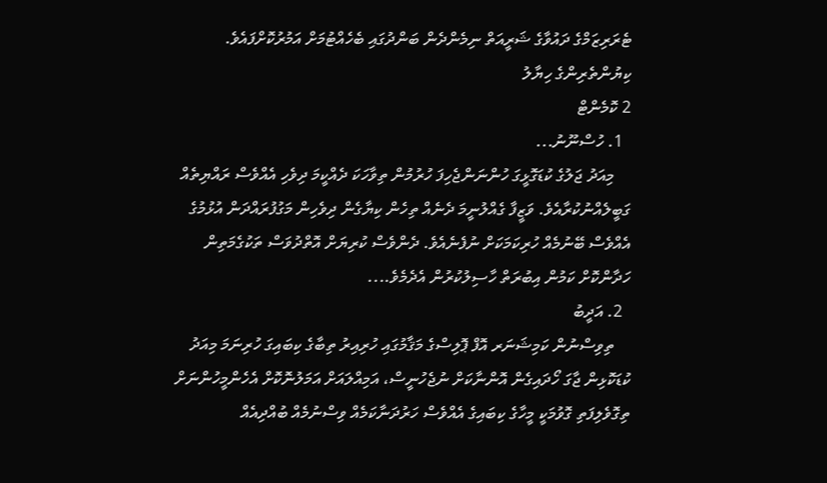ޓެރަރިޒަމްގެ ދައުވާގެ ޝަރީއަތް ނިމެންދެން ބަންދުގައި ބެހެއްޓުމަށް އަމުރުކޮށްފައެވެ.
ކިޔުންތެރިންގެ ހިޔާލު
2 ކޮމެންޓް
  1. ހުސްނޫނު...
    މިއަދު ޖަލުގެ ކުޑަގޮޅީގަ ހުންނަންޖެހިފަ ހުރުމުން ތިވާހަކަ ދެއްކީމަ ދިވެހި އެއްވެސް ރައްޔިތެއް ގަބީލެއްނުކުރާއެވެ. ވަޒީފާ ގެއްލުނީމަ ދެނެއް ތިހެން ކިޔާގެން ދިވެހިން މަގުފުރައްދަން އުޅުމުގެ އެއްވެސް ބޭނުމެއް ހުރިކަމަކަށް ނުފެނެއެވެ. ދެންވެސް ކުރިޔަށް އޮތްދުވަސް ތަކުގެމަތިން ހަދާންކޮށް ކަމުން އިބުރަތް ހާސިލުކުރުން އެދެމެވެ....
  2. އަދީބު
    ތިވިސްނުން ކަމިޝަނަރ އޮފް ޕޮލިސްގެ މަޤާމުގައި ހުރިއިރު ތިބާގެ ކިބައިގަ ހުރިނަމަ މިއަދު ކުޑަކޮޅިން ޖާގަ ހޯދައިގެން އޮންނާކަށް ނުޖެހުނީސް، އަމިއްލައަށް އަމަލުނޮކޮށް އެހެންމީހުންނަށް ތިގޮވެލިފަތި ގޮވުމަކީ މީހާގެ ކިބައިގެ އެއްވެސް ހަރުދަނާކަމެއް ވިސްނުމެއް ބުއްދިއެއް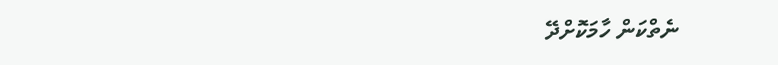ނެތްކަން ހާމަކޮށްދޭ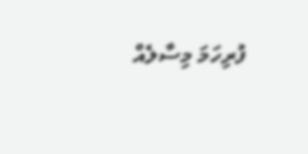ފުރިހަމަ މިސާލެއް